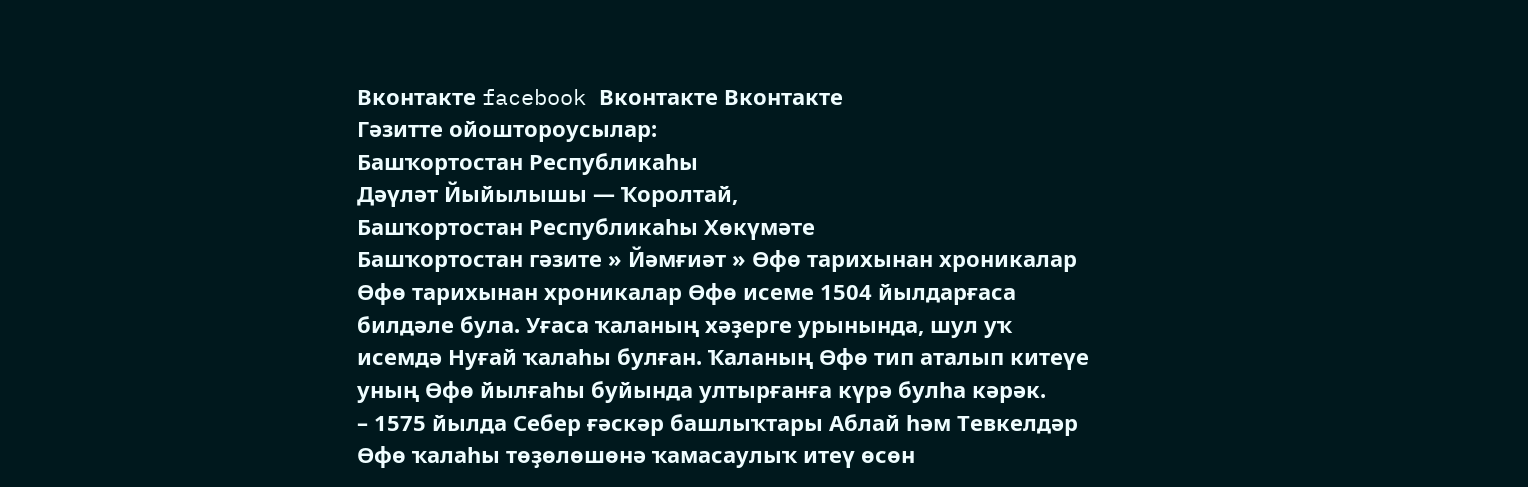Вконтакте facebook Вконтакте Вконтакте
Гәзитте ойоштороусылар:
Башҡортостан Республикаһы
Дәүләт Йыйылышы — Ҡоролтай,
Башҡортостан Республикаһы Хөкүмәте
Башҡортостан гәзите » Йәмғиәт » Өфө тарихынан хроникалар
Өфө тарихынан хроникалар Өфө исеме 1504 йылдарғаса билдәле була. Уғаса ҡаланың хәҙерге урынында, шул уҡ исемдә Нуғай ҡалаһы булған. Ҡаланың Өфө тип аталып китеүе уның Өфө йылғаһы буйында ултырғанға күрә булһа кәрәк.
– 1575 йылда Себер ғәскәр башлыҡтары Аблай һәм Тевкелдәр Өфө ҡалаһы төҙөлөшөнә ҡамасаулыҡ итеү өсөн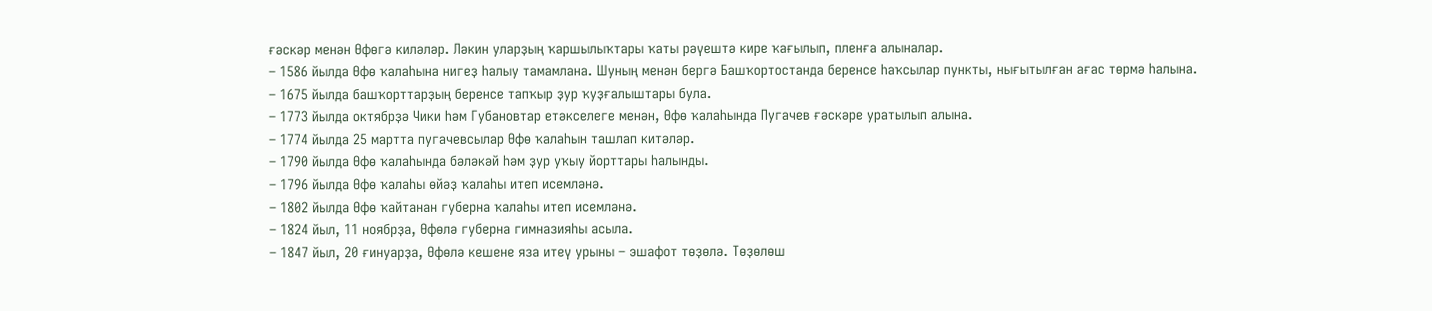ғәскәр менән Өфөгә киләләр. Ләкин уларҙың ҡаршылыҡтары ҡаты рәүештә кире ҡағылып, пленға алыналар.
– 1586 йылда Өфө ҡалаһына нигеҙ һалыу тамамлана. Шуның менән бергә Башҡортостанда беренсе һаҡсылар пункты, нығытылған ағас төрмә һалына.
– 1675 йылда башҡорттарҙың беренсе тапҡыр ҙур ҡуҙғалыштары була.
– 1773 йылда октябрҙә Чики һәм Губановтар етәкселеге менән, Өфө ҡалаһында Пугачев ғәскәре уратылып алына.
– 1774 йылда 25 мартта пугачевсылар Өфө ҡалаһын ташлап китәләр.
– 1790 йылда Өфө ҡалаһында бәләкәй һәм ҙур уҡыу йорттары һалынды.
– 1796 йылда Өфө ҡалаһы өйәҙ ҡалаһы итеп исемләнә.
– 1802 йылда Өфө ҡайтанан губерна ҡалаһы итеп исемләнә.
– 1824 йыл, 11 ноябрҙа, Өфөлә губерна гимназияһы асыла.
– 1847 йыл, 20 ғинуарҙа, Өфөлә кешене яза итеү урыны – эшафот төҙөлә. Төҙөлөш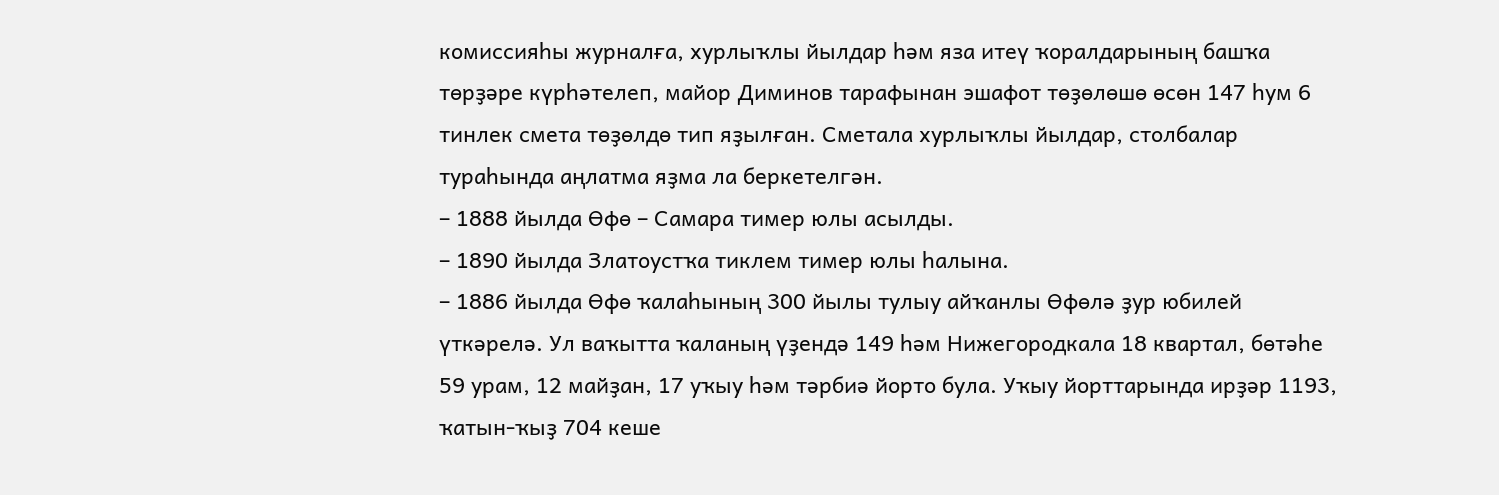комиссияһы журналға, хурлыҡлы йылдар һәм яза итеү ҡоралдарының башҡа төрҙәре күрһәтелеп, майор Диминов тарафынан эшафот төҙөлөшө өсөн 147 һум 6 тинлек смета төҙөлдө тип яҙылған. Сметала хурлыҡлы йылдар, столбалар тураһында аңлатма яҙма ла беркетелгән.
– 1888 йылда Өфө – Самара тимер юлы асылды.
– 1890 йылда Златоустҡа тиклем тимер юлы һалына.
– 1886 йылда Өфө ҡалаһының 300 йылы тулыу айҡанлы Өфөлә ҙур юбилей үткәрелә. Ул ваҡытта ҡаланың үҙендә 149 һәм Нижегородкала 18 квартал, бөтәһе 59 урам, 12 майҙан, 17 уҡыу һәм тәрбиә йорто була. Уҡыу йорттарында ирҙәр 1193, ҡатын-ҡыҙ 704 кеше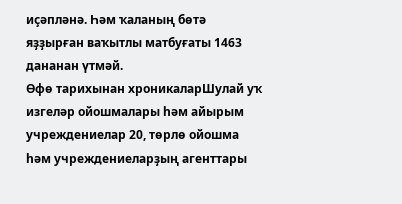иҫәпләнә. Һәм ҡаланың бөтә яҙҙырған ваҡытлы матбуғаты 1463 дананан үтмәй.
Өфө тарихынан хроникаларШулай уҡ изгеләр ойошмалары һәм айырым учреждениелар 20, төрлө ойошма һәм учреждениеларҙың агенттары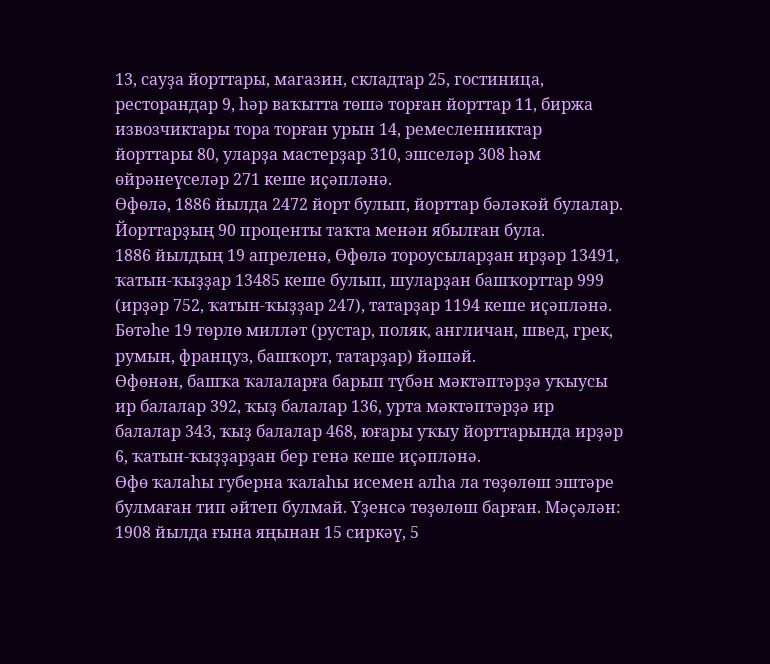13, сауҙа йорттары, магазин, складтар 25, гостиница, ресторандар 9, һәр ваҡытта төшә торған йорттар 11, биржа извозчиктары тора торған урын 14, ремесленниктар йорттары 80, уларҙа мастерҙар 310, эшселәр 308 һәм өйрәнеүселәр 271 кеше иҫәпләнә.
Өфөлә, 1886 йылда 2472 йорт булып, йорттар бәләкәй булалар. Йорттарҙың 90 проценты таҡта менән ябылған була.
1886 йылдың 19 апреленә, Өфөлә тороусыларҙан ирҙәр 13491, ҡатын-ҡыҙҙар 13485 кеше булып, шуларҙан башҡорттар 999 (ирҙәр 752, ҡатын-ҡыҙҙар 247), татарҙар 1194 кеше иҫәпләнә. Бөтәһе 19 төрлө милләт (рустар, поляк, англичан, швед, грек, румын, француз, башҡорт, татарҙар) йәшәй.
Өфөнән, башҡа ҡалаларға барып түбән мәктәптәрҙә уҡыусы ир балалар 392, ҡыҙ балалар 136, урта мәктәптәрҙә ир балалар 343, ҡыҙ балалар 468, юғары уҡыу йорттарында ирҙәр 6, ҡатын-ҡыҙҙарҙан бер генә кеше иҫәпләнә.
Өфө ҡалаһы губерна ҡалаһы исемен алһа ла төҙөлөш эштәре булмаған тип әйтеп булмай. Үҙенсә төҙөлөш барған. Мәҫәлән: 1908 йылда ғына яңынан 15 сиркәү, 5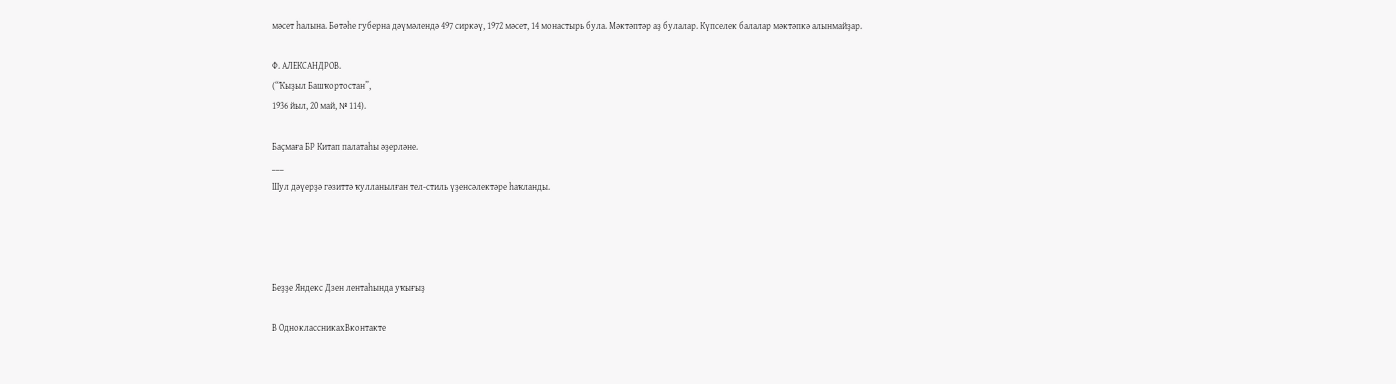мәсет һалына. Бөтәһе губерна дәүмәлендә 497 сиркәү, 1972 мәсет, 14 монастырь була. Мәктәптәр аҙ булалар. Күпселек балалар мәктәпкә алынмайҙар.

Ф. АЛЕКСАНДРОВ.
(“Ҡыҙыл Башҡортостан”,
1936 йыл, 20 май, № 114).

Баҫмаға БР Китап палатаһы әҙерләне.
___
Шул дәүерҙә гәзиттә ҡулланылған тел-стиль үҙенсәлектәре һаҡланды.




Беҙҙе Яндекс Дзен лентаһында уҡығыҙ

В ОдноклассникахВконтакте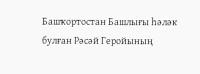Башҡортостан Башлығы һәләк булған Рәсәй Геройының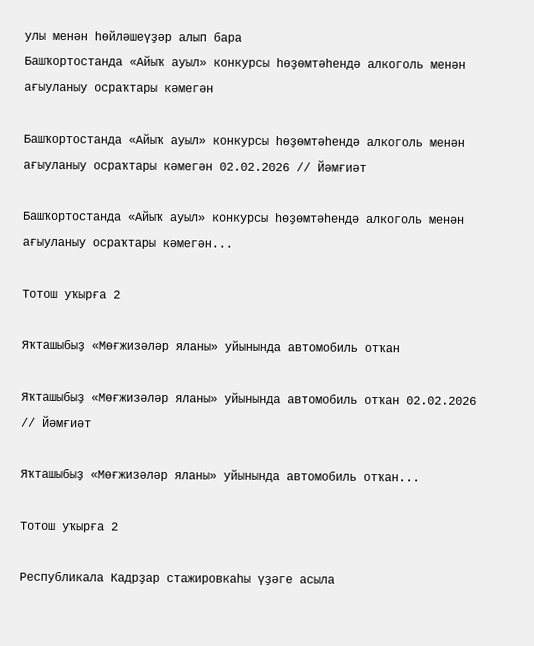улы менән һөйләшеүҙәр алып бара
Башҡортостанда «Айыҡ ауыл» конкурсы һөҙөмтәһендә алкоголь менән ағыуланыу осраҡтары кәмегән

Башҡортостанда «Айыҡ ауыл» конкурсы һөҙөмтәһендә алкоголь менән ағыуланыу осраҡтары кәмегән 02.02.2026 // Йәмғиәт

Башҡортостанда «Айыҡ ауыл» конкурсы һөҙөмтәһендә алкоголь менән ағыуланыу осраҡтары кәмегән...

Тотош уҡырға 2

Яҡташыбыҙ «Мөғжизәләр яланы» уйынында автомобиль отҡан

Яҡташыбыҙ «Мөғжизәләр яланы» уйынында автомобиль отҡан 02.02.2026 // Йәмғиәт

Яҡташыбыҙ «Мөғжизәләр яланы» уйынында автомобиль отҡан...

Тотош уҡырға 2

Республикала Кадрҙар стажировкаһы үҙәге асыла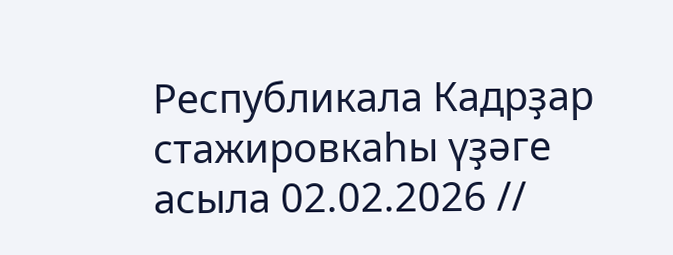Республикала Кадрҙар стажировкаһы үҙәге асыла 02.02.2026 //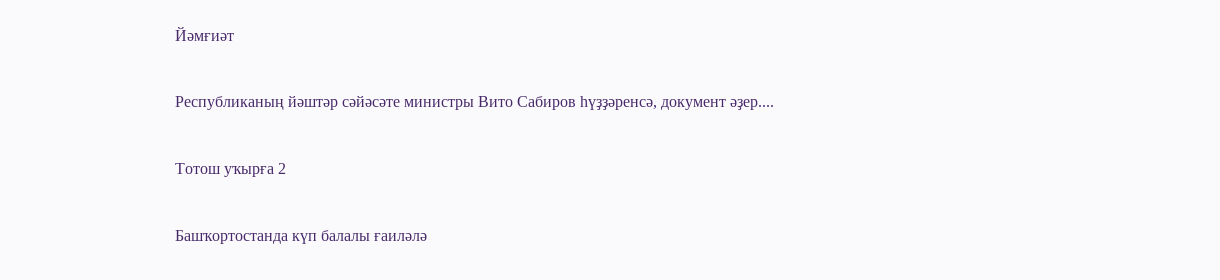Йәмғиәт

Республиканың йәштәр сәйәсәте министры Вито Сабиров һүҙҙәренсә, документ әҙер....

Тотош уҡырға 2

Башҡортостанда күп балалы ғаиләлә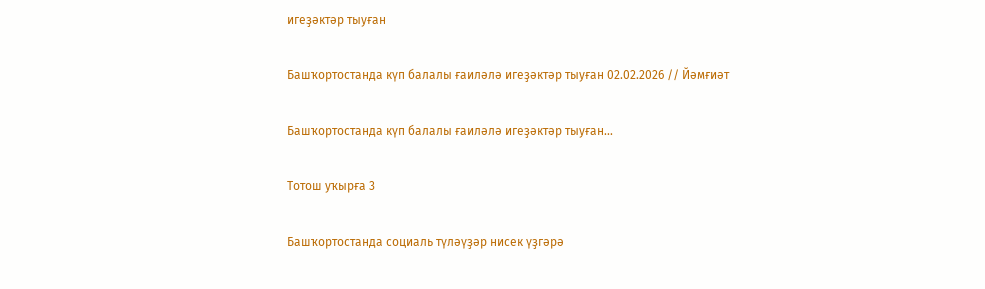игеҙәктәр тыуған

Башҡортостанда күп балалы ғаиләлә игеҙәктәр тыуған 02.02.2026 // Йәмғиәт

Башҡортостанда күп балалы ғаиләлә игеҙәктәр тыуған...

Тотош уҡырға 3

Башҡортостанда социаль түләүҙәр нисек үҙгәрә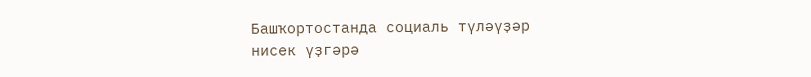Башҡортостанда социаль түләүҙәр нисек үҙгәрә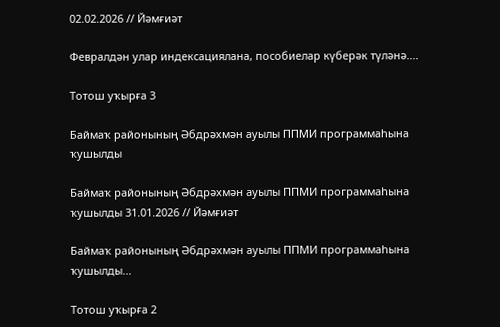02.02.2026 // Йәмғиәт

Февралдән улар индексациялана, пособиелар күберәк түләнә....

Тотош уҡырға 3

Баймаҡ районының Әбдрәхмән ауылы ППМИ программаһына ҡушылды

Баймаҡ районының Әбдрәхмән ауылы ППМИ программаһына ҡушылды 31.01.2026 // Йәмғиәт

Баймаҡ районының Әбдрәхмән ауылы ППМИ программаһына ҡушылды...

Тотош уҡырға 2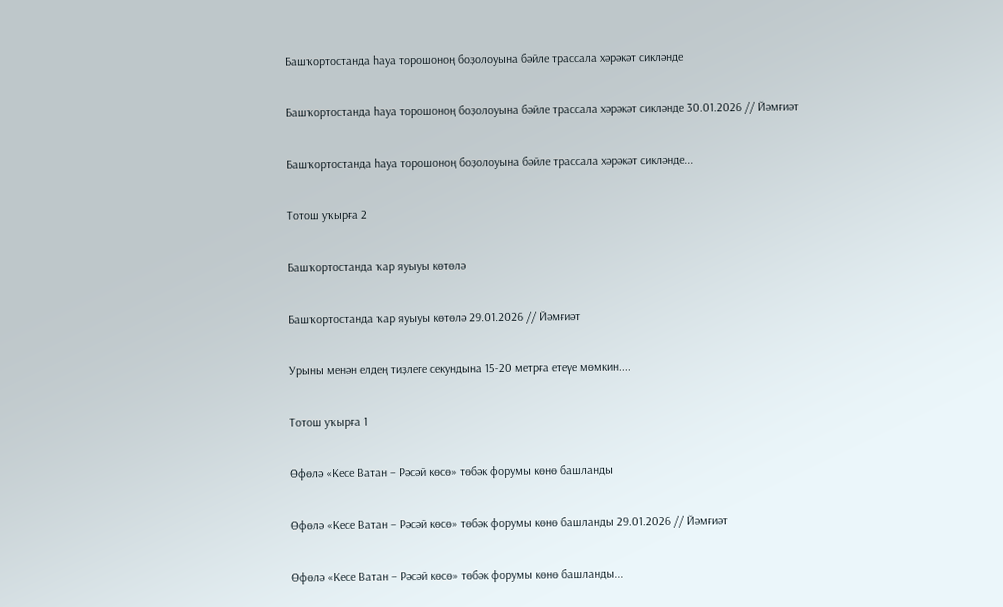Башҡортостанда һауа торошоноң боҙолоуына бәйле трассала хәрәкәт сикләнде

Башҡортостанда һауа торошоноң боҙолоуына бәйле трассала хәрәкәт сикләнде 30.01.2026 // Йәмғиәт

Башҡортостанда һауа торошоноң боҙолоуына бәйле трассала хәрәкәт сикләнде...

Тотош уҡырға 2

Башҡортостанда ҡар яуыуы көтөлә

Башҡортостанда ҡар яуыуы көтөлә 29.01.2026 // Йәмғиәт

Урыны менән елдең тиҙлеге секундына 15-20 метрға етеүе мөмкин....

Тотош уҡырға 1

Өфөлә «Кесе Ватан – Рәсәй көсө» төбәк форумы көнө башланды

Өфөлә «Кесе Ватан – Рәсәй көсө» төбәк форумы көнө башланды 29.01.2026 // Йәмғиәт

Өфөлә «Кесе Ватан – Рәсәй көсө» төбәк форумы көнө башланды...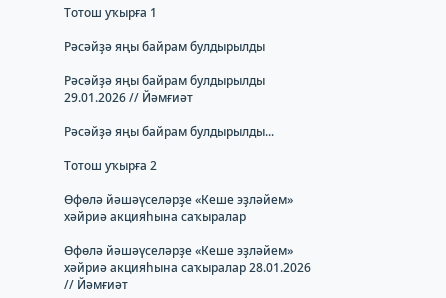Тотош уҡырға 1

Рәсәйҙә яңы байрам булдырылды

Рәсәйҙә яңы байрам булдырылды 29.01.2026 // Йәмғиәт

Рәсәйҙә яңы байрам булдырылды...

Тотош уҡырға 2

Өфөлә йәшәүселәрҙе «Кеше эҙләйем» хәйриә акцияһына саҡыралар

Өфөлә йәшәүселәрҙе «Кеше эҙләйем» хәйриә акцияһына саҡыралар 28.01.2026 // Йәмғиәт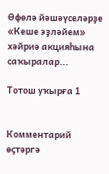Өфөлә йәшәүселәрҙе «Кеше эҙләйем» хәйриә акцияһына саҡыралар...

Тотош уҡырға 1


Комментарий өҫтәргә